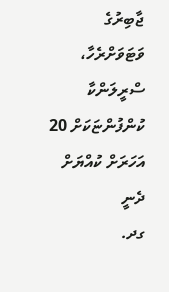ޖާބިރުގެ ވަޓަވަށްރެހާ، ސްރީލަންކާ ކުންފުންޏަކަށް 20 އަހަރަށް ކުއްޔަށް ދެނީ
ގދ.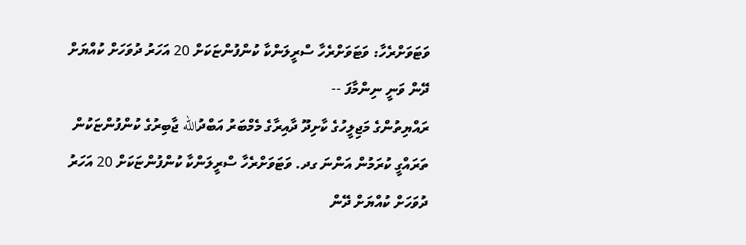ވަޓަވަށްރެހާ: ވަޓަވަށްރެހާ ސްރީލަންކާ ކުންފުންޏަކަށް 20 އަހަރު ދުވަހަށް ކުއްޔަށް ދޭން ވަނީ ނިންމާފަ --
ރައްޔިތުންގެ މަޖިލީހުގެ ކާށިދޫ ދާއިރާގެ މެމްބަރު އަބްދުالله ޖާބިރުގެ ކުންފުންޏަކުން ތަރައްގީ ކުރަމުން އަންނަ ގދ. ވަޓަވަށްރެހާ ސްރީލަންކާ ކުންފުންޏަކަށް 20 އަހަރު ދުވަހަށް ކުއްޔަށް ދޭން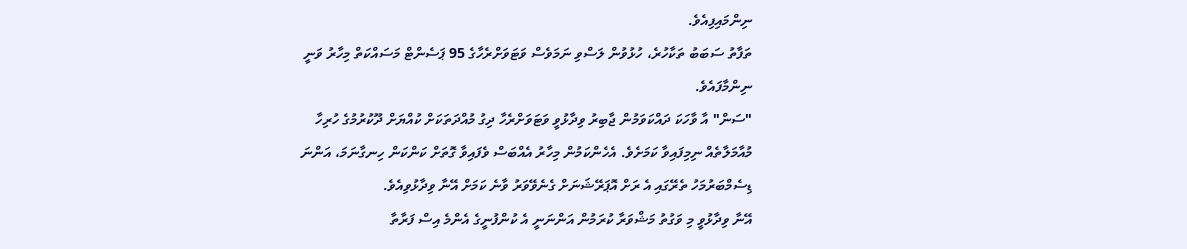ނިންމައިފިއެވެ.
ތަފާތު ސަބަބު ތަކާހުރެ، ހުޅުވުން ލަސްވި ނަމަވެސް ވަޓަވަށްރެހާގެ 95 ޕަސެންޓް މަސައްކަތް މިހާރު ވަނީ ނިންމާފައެވެ.
"ސަން" އާ ވާހަކަ ދައްކަވަމުން ޖާބިރު ވިދާޅުވީ ވަޓަވަށްރެހާ ދިގު މުއްދަތަކަށް ކުއްޔަށް ދޫކުރުމުގެ ހުރިހާ މުއާމަލާތެއް ނިމިފައިވާ ކަމަށެވެ. އެހެންކަމުން މިހާރު އެއްބަސް ވެފައިވާ ގޮތަށް ކަންކަން ހިނގާނަމަ، އަންނަ ޑިސެމްބަރުމަހު ތެރޭގައި އެ ރަށް އޮޕަރޭޝަނަށް ގެނެވޭވަރު ވާނެ ކަމަށް އޭނާ ވިދާޅުވިއެވެ.
އޭނާ ވިދާޅުވީ މި ވަގުތު މަޝްވަރާ ކުރަމުން އަންނަނީ އެ ކުންފުނީގެ އެންމެ އިސް ފަރާތާ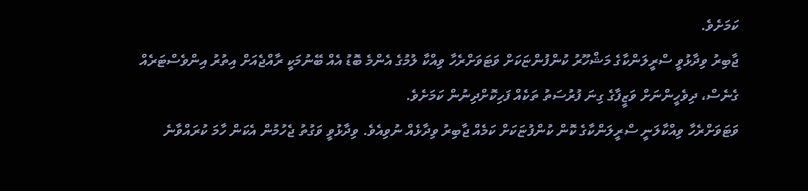ކަމަށެވެ.
ޖާބިރު ވިދާޅުވީ ސްރީލަންކާގެ މަޝްހޫރު ކުންފުންޏަކަށް ވަޓަވަށްރެހާ ވިއްކާ ލުމުގެ އެންމެ ބޮޑު އެއް ބޭނުމަކީ ރާއްޖެއަށް އިތުރު އިންވެސްޓަރެއް ގެނެސް، ދިވެހީންނަށް ވަޒީފާގެ ގިނަ ފުރުސަތު ތަކެއް ފަހިކޮށްދިނުން ކަމަށެވެ.
ވަޓަވަށްރެހާ ވިއްކާލަނީ ސްރީލަންކާގެ ކޮން ކުންފުޏަކަށް ކަމެއް ޖާބިރު ވިދާޅެއް ނުވިއެވެ. ވިދާޅުވީ ވަގުތު ޖެހުމުން އެކަން ހާމަ ކުރައްވާނެ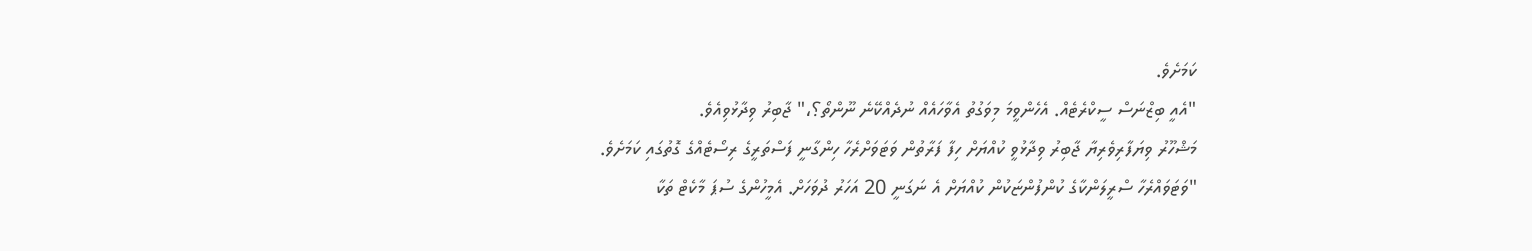ކަމަށެވެ.
"އެއީ ބިޒްނަސް ސީކްރެޓެއް. އެހެންވީމަ މިވަގުތު އެވާހައެއް ނުދެއްކޭނެ ނޫންތޯ؟،" ޖާބިރު ވިދާޅުވިއެވެ.
މަޝްހޫރު ވިޔަފާރިވެރިޔާ ޖާބިރު ވިދާޅުވީ ކުއްޔަށް ހިފާ ފަރާތުން ވަޓަވަށްރެހާ ހިންގާނީ ފަސްތަރީގެ ރިސޯޓެއްގެ ގޮތުގައި ކަމަށެވެ.
"ވަޓަވައްރެހާ ސްރީލަންކާގެ ކުންފުންޏަކުން ކުއްޔަށް އެ ނަގަނީ 20 އަހަރު ދުވަހަށް. އެމީހުންގެ ސުޕަ މާކެޓް ތަކާ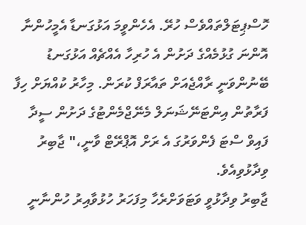ހޮސްޕިޓަލްތައްވެސް ހުރޭ. އެހެންވީމަ އަޅުގަނޑާ އެމީހުންނާ އޮންނަ ގުޅުމެއްގެ ދަށުން އެ ހުރިހާ އެއްޗެއް އަޅުގަނޑު ބޭނުންވަނީ ރާއްޖެއަށް ތައާރަފް ކުރަން. މިހާރު ކުއްޔަށް ހިފާ ފަރާތުން އިންޓަނޭޝަނަލް މެނޭޖްމެންޓުގެ ދަށުން ސީދާ ފައިވް ސްޓަ ފެންވަރުގަ އެ ރަށް އޮޕްރޭޓް ވާނީ،" ޖާބިރު ވިދާޅުވިއެވެ.
ޖާބިރު ވިދާޅުވީ ވަޓަވަށްރެހާ މިފަހަރު ހުޅުވާއިރު ހުންނާނީ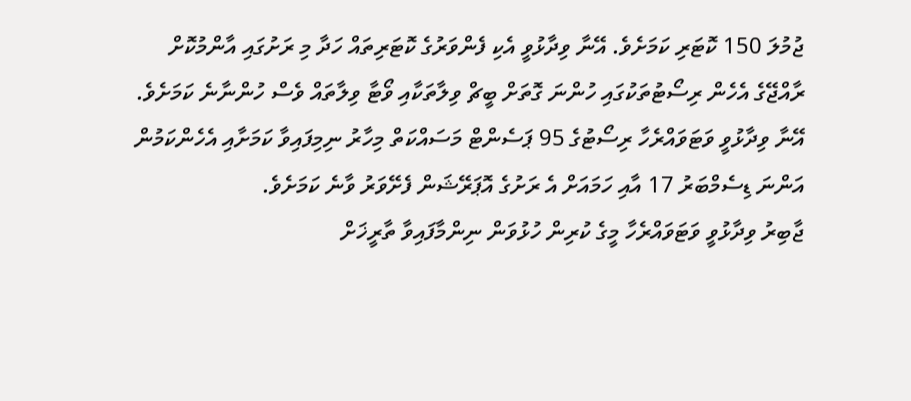ޖުމުލަ 150 ކޮޓަރި ކަމަށެވެ. އޭނާ ވިދާޅުވީ އެކި ފެންވަރުގެ ކޮޓަރިތައް ހަދާ މި ރަށުގައި އާންމުކޮށް ރާއްޖޭގެ އެހެން ރިސޯޓުތަކުގައި ހުންނަ ގޮތަށް ބީޗް ވިލާތަކާއި ވޯޓާ ވިލާތައް ވެސް ހުންނާނެ ކަމަށެވެ.
އޭނާ ވިދާޅުވީ ވަޓަވައްރެހާ ރިސޯޓުގެ 95 ޕަސެންޓް މަސައްކަތް މިހާރު ނިމިފައިވާ ކަމަށާއި އެހެންކަމުން އަންނަ ޑިސެމްބަރު 17 އާއި ހަމައަށް އެ ރަށުގެ އޮޕަރޭޝަން ފެށޭވަރު ވާނެ ކަމަށެވެ.
ޖާބިރު ވިދާޅުވީ ވަޓަވައްރެހާ މީގެ ކުރިން ހުޅުވަން ނިންމާފައިވާ ތާރީޚަށް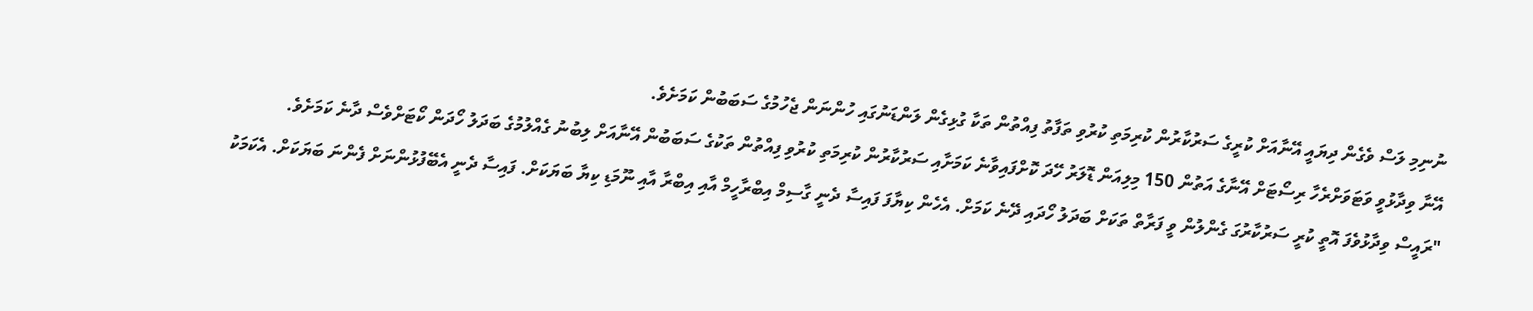ނުނިމި ލަސް ވެގެން ދިޔައީ އޭނާއަށް ކުރީގެ ސަރުކާރުން ކުރިމަތި ކުރުވި ތަފާތު ފިއްތުން ތަކާ ގުޅިގެން ލަންޑަނުގައި ހުންނަން ޖެހުމުގެ ސަބަބުން ކަމަށެވެ.
އޭނާ ވިދާޅުވީ ވަޓަވަށްރެހާ ރިސޯޓަށް އޭނާގެ އަތުން 150 މިލިއަން ޑޮލަރު ހޭދަ ކޮށްފައިވާނެ ކަމަށާއި ސަރުކާރުން ކުރިމަތި ކުރުވި ފިއްތުން ތަކުގެ ސަބަބުން އޭނާއަށް ލިބުނު ގެއްލުމުގެ ބަދަލު ހޯދަން ކޯޓަށްވެސް ދާނެ ކަމަށެވެ.
"ރައީސް ވިދާޅުވެފަ އޮތީ ކުރީ ސަރުކާރުގަ ގެންލުން ވީ ފަރާތް ތަކަށް ބަދަލު ހޯދައި ދޭނެ ކަމަށް. އެހެން ކިޔާފަ ފައިސާ ދެނީ ގާސިމް އިބްރާހީމް އާއި އިބްރާ އާއި ނޫމަޑި ކިޔާ ބަޔަކަށް. ފައިސާ ދެނީ އެބޭފުޅުންނަށް ފެންނަ ބަޔަކަށް. އެކަމަކު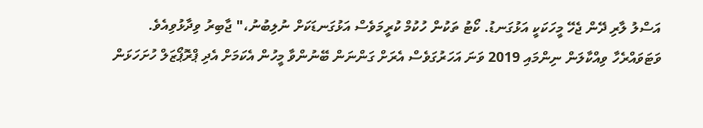އަސްލު ލާރި ދޭން ޖެހޭ މީހަކަކީ އަޅުގަނޑު. ކޯޓު ތަކުން ހުކުމް ކުރީމަވެސް އަޅުގަނޑަކަށް ނުލިބުނު،" ޖާބިރު ވިދާޅުވިއެވެ.
ވަޓަވައްރެހާ ވިއްކާލަން ނިންމައި 2019 ވަނަ އަހަރުގަވެސް އެރަށް ގަންނަން ބޭނުންވާ މީހުން އެކަމަށް އެދި ޕްރޮޕޯޒަލް ހުށަހަޅަން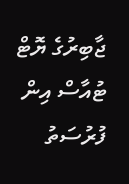ޖާބިރުގެ ޔޮޓް ޓުއާސް އިން ފުރުސަތު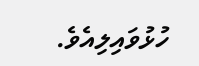ހުޅުވައިލިއެވެ.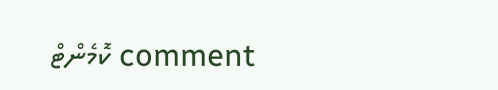comment ކޮމެންޓް